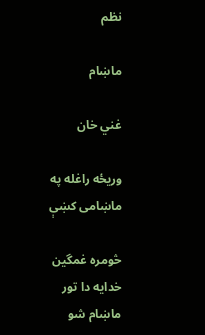نظم

ماښام

غني خان

وريځه راغله په ماښامی کښې

څومره غمگين خدايه دا تور ماښام شو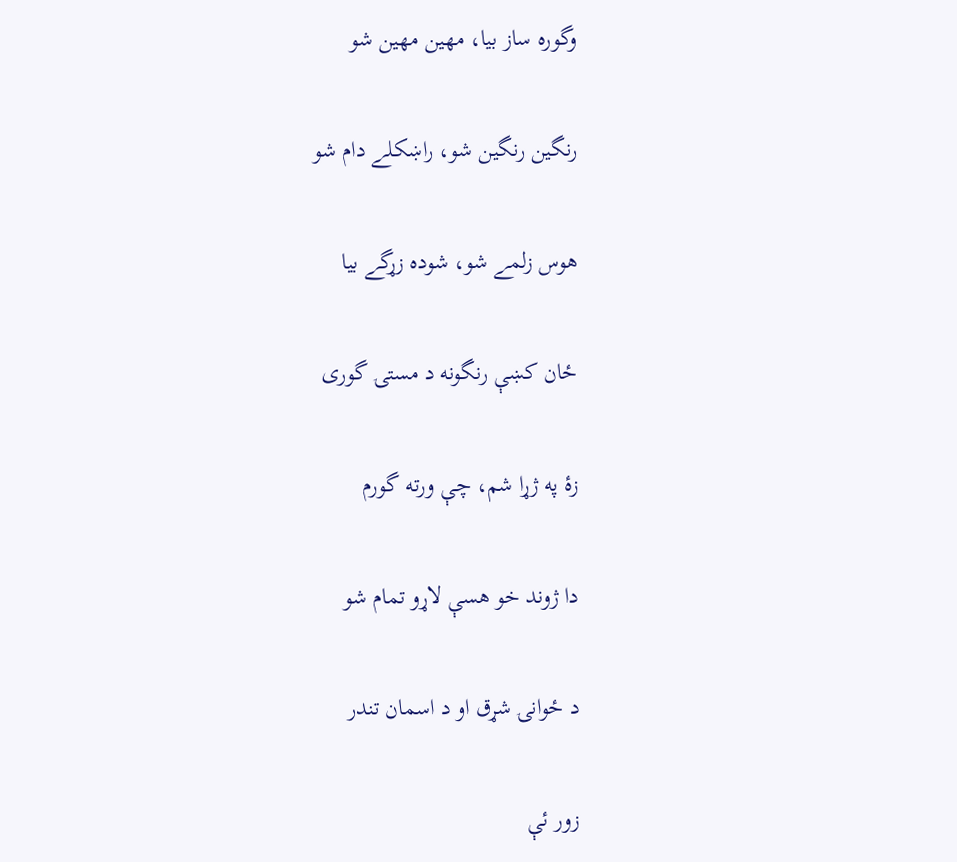وگوره ساز بيا، مهين مهين شو

رنگين رنگين شو، راښکلے دام شو

هوس زلمے شو، شوده زړگے بيا

ځان کښې رنگونه د مستۍ گوری

زۀ په ژړا شم، چې ورته گورم

دا ژوند خو هسې لاړو تمام شو

د ځوانۍ شړق او د اسمان تندر

زور ئې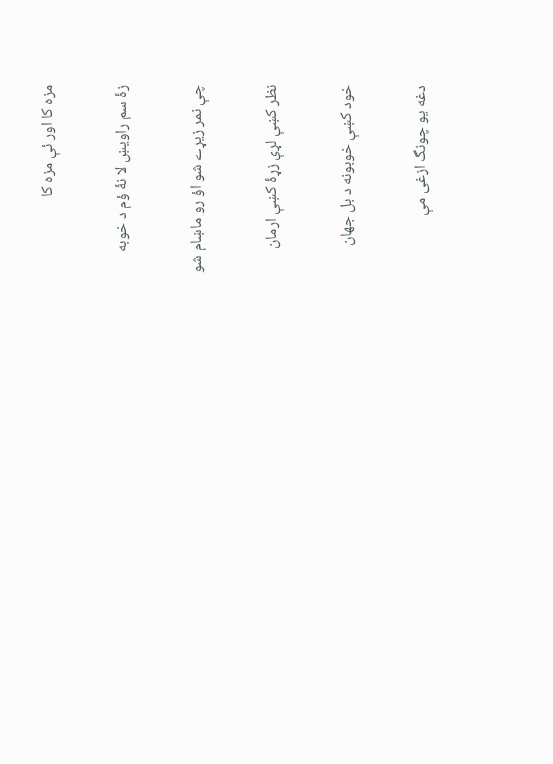مزه کا اور ئې مزه کا

زۀ سم راويښ لا نۀ ؤم د خوبه

چې نمر زيړے شو اؤ رو ماښام شو

نظر کښې لړې زړۀ کښې ارمان

خود کښې خوبونه د بل جهان

دغه يو چونگ ازغی مې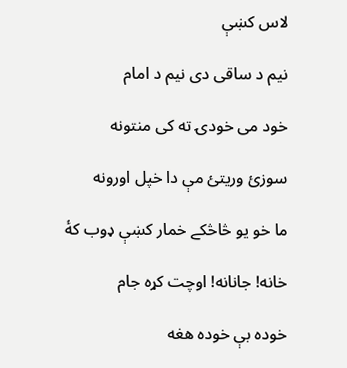لاس کښې

نيم د ساقی دی نيم د امام

خود می خودۍ ته کی منتونه

سوزئ وريتئ مې دا خپل اورونه

ما خو يو څاڅکے خمار کښې ډوب کۀ

خانه! جانانه! اوچت کړه جام

خوده بې خوده هغه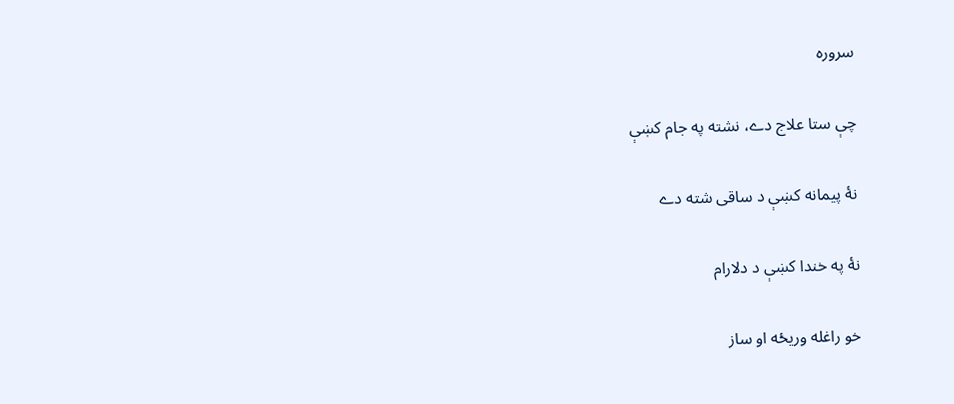سروره

چې ستا علاج دے، نشته په جام کښې

نۀ پيمانه کښې د ساقی شته دے

نۀ په خندا کښې د دلارام

خو راغله وريځه او ساز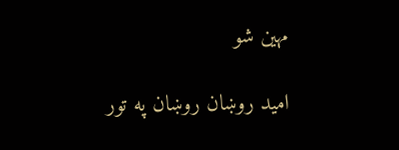مهين شو

اميد روښان روښان په تور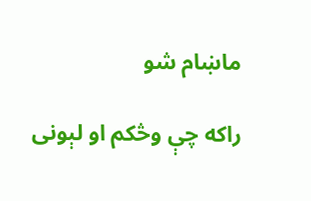ماښام شو

راکه چې وڅکم او لېونی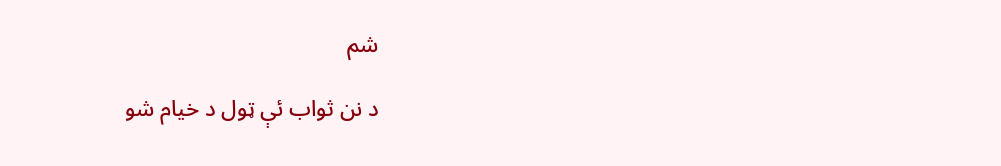شم

د نن ثواب ئې ټول د خيام شو